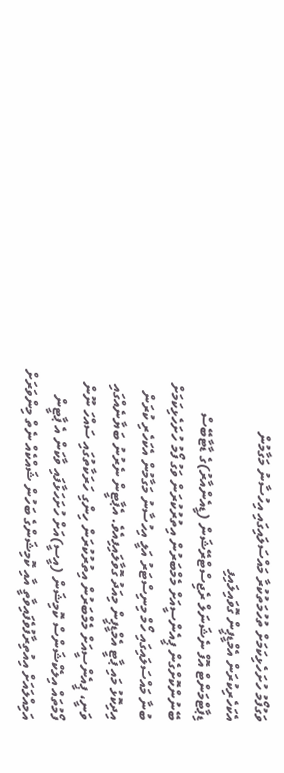ވަގުފޯމު ހުށަހެޅިކަމަށް ތުހުމަތުކުރާ މައްސަލައިގައި އިހުސާނު މަގާމުން އެކަހެރިކުރަން އެމްޑީޕީން ގޮވައިލައިފި
ޑިޕާޓްމަންޓް އޮފް ނެޝަނަލް ރެޖިސްޓްރޭޝަން (ޑީއެންއާރު)ގެ ޑާޓާބޭސް ބޭނުންކޮށްގެން ޕީއެންސީއަށް މެމްބަރުން އިތުރުކުރަން ވަގު ފޯމު ހުށަހެޅިކަމަށް ބުނާ މައްސަލައިގައި ހޯމް މިނިސްޓަރު އަލީ އިހުސާނު މަގާމުން އެކަހެރި ކުރަން އިދިކޮޅު މައި ޕާޓީ އެމްޑީޕީން މިއަދު ގޮވާލައިފިއެވެ. އެޕާޓީން ނެރުނު ބަޔާނެއްގައި ވަނީ، ޕީއެންސީއަށް މެމްބަރުން އިތުރުކުރަން ހިންގި ހަރަކާތުގައި ސައްހަ ނޫން ފޯމުތައް އިލެކްޝަންސް ކޮމިޝަން (އީސީ)އަށް ހުށަހަޅާފައި ވާކަން އެ ޕާޓީން އަމިއްލައަށް އިއުތިރާފުވެފައިވާތީ އާއި ކޮމިޝަންގެ ބަހުން ޝައްކެއް ނެތް މިންވަރަށް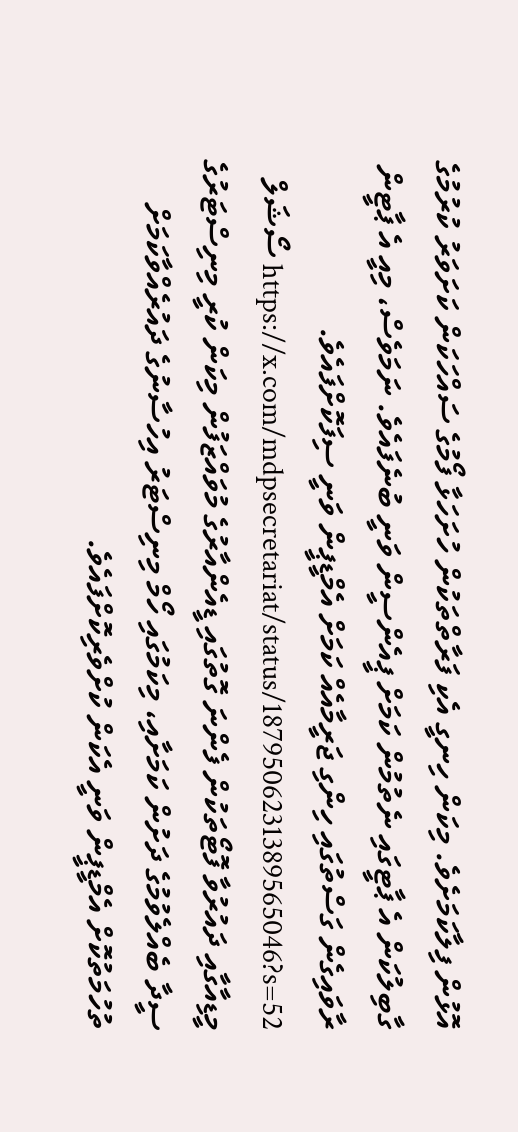އޮޅުން ފިލާކަމަށެވެ. މިކަން ހިނގީ އެކި ފަރާތްތަކުން ހުށަހަޅާ ފޯމުގެ ސައްހަކަން ކަށަވަރު ކުރުމުގެ ގާބިލުކަން އެ ޕާޓީގައި ނެތުމުން ކަމަށް ޕީއެންސީން ވަނީ ބުނެފައެވެ. ނަމަވެސް، މިއީ އެ ޕާޓީން ރާވައިގެން ގަސްތުގައި ހިންގި ޖަރީމާއެއް ކަމަށް އެމްޑީޕީން ވަނީ ސިފަކޮށްފައެވެ. https://x.com/mdpsecretariat/status/1879506231389565046?s=52 ސޯޝަލް މީޑިއާގާއި ދައުރުވާ ފޮޓޯތަކުން ފެންނަ ގޮތުގައި ޑީއެންއާރުގެ މުވައްޒަފުން މިކަން ކުރީ މިނިސްޓަރުގެ ސީދާ ބެއްލެވުމުގެ ދަށުން ކަމަށާއި، މިކަމުގައި ހޯމް މިނިސްޓަރު އިހުސާނުގެ ދައުރެއްވާކަމަށް ތުހުމަތުކޮށް އެމްޑީޕީން ވަނީ އެކަން ކުށްވެރިކޮށްފައެވެ.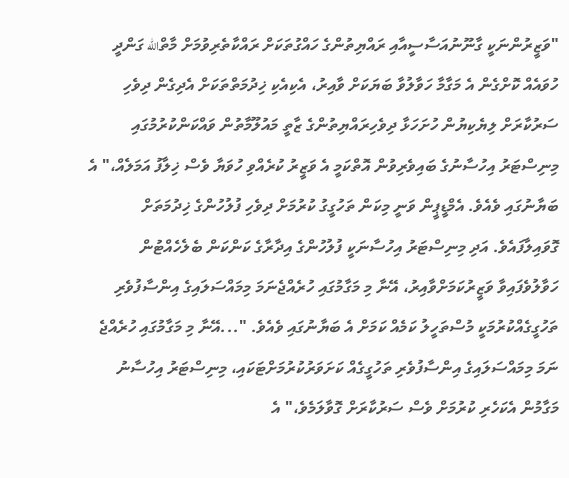"ވަޒީރުންނަކީ ގާނޫނުއަސާސީއާއި ރައްޔިތުންގެ ހައްގުތަކަށް ރައްކާތެރިވުމަށް މާތްالله ގަންދީ ހުވައެއް ކޮށްގެން އެ މަގާމާ ހަވާލުވާ ބަޔަކަށް ވާއިރު، އެކިއެކި ޚިދުމަތްތަކަށް އެދިގެން ދިވެހި ސަރުކާރަށް ލިޔެކިޔުން ހުށަހަޅާ ދިވެހިރައްޔިތުންގެ ޒާތީ މައުލޫމާތުން ވައްކަންކުރުމުގައި މިނިސްޓަރު އިހުސާނުގެ ބައިވެރިވުން އޮތްކަމީ އެ ވަޒީރު ކުރެއްވި ހުވަޔާ ވެސް ޚިލާފު އަމަލެއް،" އެ ބަޔާނުގައި ވެއެވެ. އެމްޑީޕީން ވަނީ މިކަން ތަހުގީގު ކުރުމަށް ދިވެހި ފުލުހުންގެ ޚިދުމަތަށް ގޮވައިލާފައެވެ. އަދި މިނިސްޓަރު އިހުސާނަކީ ފުލުހުންގެ އިދާރާގެ ކަންކަން ބެލެހެއްޓުން ހަވާލުވެފައިވާ ވަޒީރުކަމަށްވާއިރު، އޭނާ މި މަގާމުގައި ހުރެއްޖެނަމަ މިމައްސަލައިގެ އިންސާފުވެރި ތަހުގީގެއްކުރުމަކީ މުސްތަހީލު ކަމެއް ކަމަށް އެ ބަޔާނުގައި ވެއެވެ. "...އޭނާ މި މަގާމުގައި ހުރެއްޖެ ނަމަ މިމައްސަލައިގެ އިންސާފުވެރި ތަހުގީގެއް ކަށަވަރުކުރުމަށްޓަކައި، މިނިސްޓަރު އިހުސާނު މަގާމުން އެކަހެރި ކުރުމަށް ވެސް ސަރުކާރަށް ގޮވާލަމެވެ،" އެ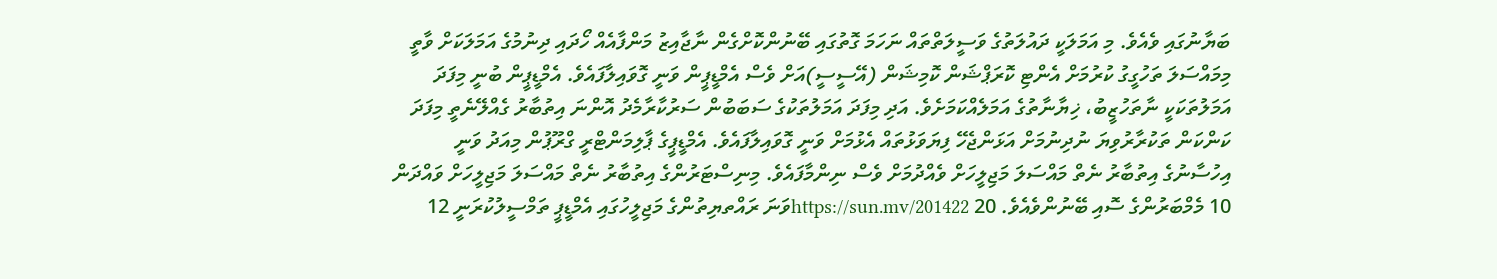ބަޔާނުގައި ވެއެވެ. މި އަމަލަކީ ދައުލަތުގެ ވަސީލަތްތައް ނަހަމަ ގޮތުގައި ބޭނުންކޮށްގެން ނާޖާއިޒު މަންފާއެއް ހޯދައި ދިނުމުގެ އަމަލަކަށް ވާތީ މިމައްސަލަ ތަހުގީގު ކުރުމަށް އެންޓި ކޮރަޕްޝަން ކޮމިޝަން (އޭސީސީ)އަށް ވެސް އެމްޑީޕީން ވަނީ ގޮވައިލާފައެވެ. އެމްޑީޕީން ބުނީ މިފަދަ އަމަލުތަކަކީ ނާތަހުޒީބު، ޚިޔާނާތުގެ އަމަލެއްކަމަށެވެ. އަދި މިފަދަ އަމަލުތަކުގެ ސަބަބުން ސަރުކާރާމެދު އޮންނަ އިތުބާރު ގެއްލޭނެތީ މިފަދަ ކަންކަން ތަކުރާރުވިޔަ ނުދިނުމަށް އަޅަންޖެހޭ ފިޔަވަޅުތައް އެޅުމަށް ވަނީ ގޮވައިލާފައެވެ. އެމްޑީޕީގެ ޕާލިމަންޓްރީ ގްރޫޕުން މިއަދު ވަނީ އިހުސާނުގެ އިތުބާރު ނެތް މައްސަލަ މަޖިލީހަށް ވެއްދުމަށް ވެސް ނިންމާފައެވެ. މިނިސްޓަރުންގެ އިތުބާރު ނެތް މައްސަލަ މަޖިލީހަށް ވައްދަން 10 މެމްބަރުންގެ ސޮއި ބޭނުންވެއެވެ. https://sun.mv/201422 20ވަނަ ރައްތޔިތުންގެ މަޖިލީހުގައި އެމްޑީޕީ ތަމްސީލުކުރަނީ 12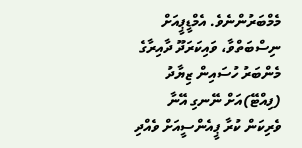މެމްބަރުންނެވެ. އެމްޑީޕީއަށް ނިސްބަތްވާ، ވައިކަރަދޫ ދާއިރާގެ މެންބަރު ހުސައިން ޒިޔާދު (ފިއްޓޭ)އަށް ނޭނގި އޭނާ ވެރިކަން ކުރާ ޕީއެންސީއަށް ވެއްދި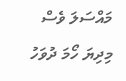މައްސަލަ ވެސް މިދިޔަ ހޯމަ ދުވަހު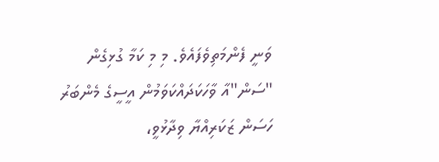ވަނީ ފެންމަތިވެފައެވެ. މި މި ކަމާ ގުޅިގެން "ސަން"އާ ވާހަކަދައްކަވަމުން އީސީގެ މެންބަރު ހަސަން ޒަކަރިއްޔާ ވިދާޅުވީ،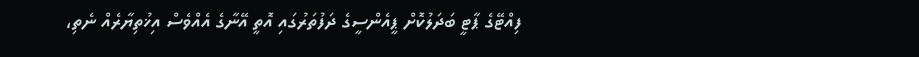ފިއްޓޭގެ ޕާޓީ ބަދަލުކޮށް ޕީއެންސީގެ ދަފުތަރުގައި އޮތީ އޭނާގެ އެއްވެސް އިޚުތިޔާރެއް ނެތި،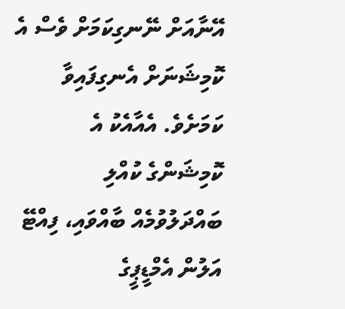އޭނާއަށް ނޭނގިކަމަށް ވެސް އެ ކޮމިޝަނަށް އެނގިފައިވާ ކަމަށެވެ. އެއާއެކު އެ ކޮމިޝަންގެ ކުއްލި ބައްދަލުވުމެއް ބާއްވައި، ފިއްޓޭ އަލުން އެމްޑީޕީގެ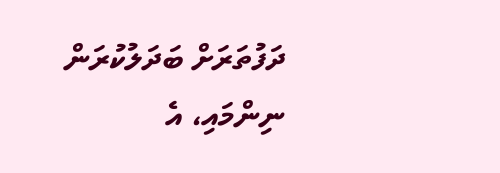ދަފުތަރަށް ބަދަލުކުރަން ނިންމައި، އެ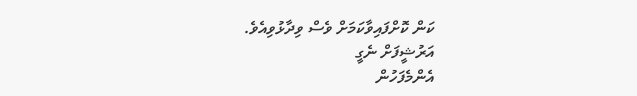ކަން ކޮށްފައިވާކަމަށް ވެސް ވިދާޅުވިއެވެ.
އަރުޝީފަށް ނެގީ
އެންމެފަހުން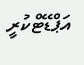އަޕްޑޭޓްކުރީ